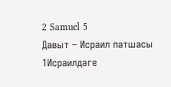2 Samuel 5
Давыт – Исраил патшасы
1Исраилдәге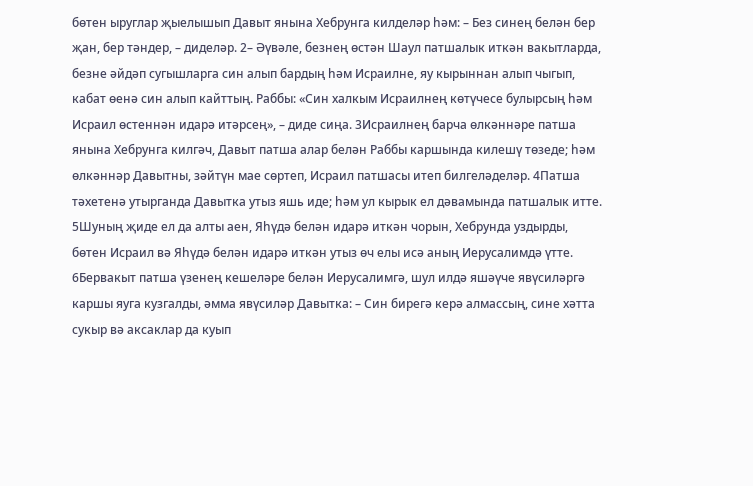бөтен ыруглар җыелышып Давыт янына Хебрунга килделәр һәм: – Без синең белән бер җан, бер тәндер, – диделәр. 2– Әүвәле, безнең өстән Шаул патшалык иткән вакытларда, безне әйдәп сугышларга син алып бардың һәм Исраилне, яу кырыннан алып чыгып, кабат өенә син алып кайттың. Раббы: «Син халкым Исраилнең көтүчесе булырсың һәм Исраил өстеннән идарә итәрсең», – диде сиңа. 3Исраилнең барча өлкәннәре патша янына Хебрунга килгәч, Давыт патша алар белән Раббы каршында килешү төзеде; һәм өлкәннәр Давытны, зәйтүн мае сөртеп, Исраил патшасы итеп билгеләделәр. 4Патша тәхетенә утырганда Давытка утыз яшь иде; һәм ул кырык ел дәвамында патшалык итте. 5Шуның җиде ел да алты аен, Яһүдә белән идарә иткән чорын, Хебрунда уздырды, бөтен Исраил вә Яһүдә белән идарә иткән утыз өч елы исә аның Иерусалимдә үтте. 6Бервакыт патша үзенең кешеләре белән Иерусалимгә, шул илдә яшәүче явүсиләргә каршы яуга кузгалды, әмма явүсиләр Давытка: – Син бирегә керә алмассың, сине хәтта сукыр вә аксаклар да куып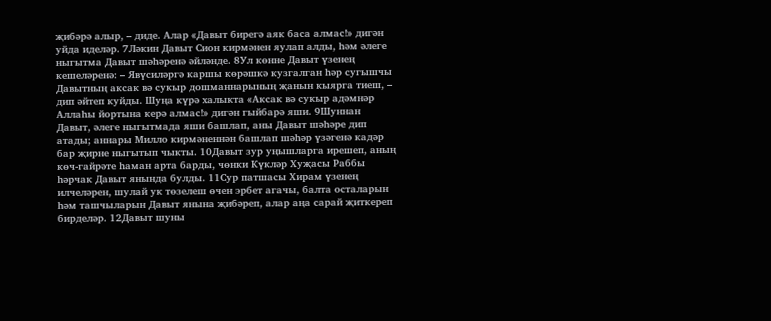җибәрә алыр, – диде. Алар «Давыт бирегә аяк баса алмас!» дигән уйда иделәр. 7Ләкин Давыт Сион кирмәнен яулап алды, һәм әлеге ныгытма Давыт шәһәренә әйләнде. 8Ул көнне Давыт үзенең кешеләренә: – Явүсиләргә каршы көрәшкә кузгалган һәр сугышчы Давытның аксак вә сукыр дошманнарының җанын кыярга тиеш, – дип әйтеп куйды. Шуңа күрә халыкта «Аксак вә сукыр адәмнәр Аллаһы йортына керә алмас!» дигән гыйбарә яши. 9Шуннан Давыт, әлеге ныгытмада яши башлап, аны Давыт шәһәре дип атады; аннары Милло кирмәненнән башлап шәһәр үзәгенә кадәр бар җирне ныгытып чыкты. 10Давыт зур уңышларга ирешеп, аның көч-гайрәте һаман арта барды, чөнки Күкләр Хуҗасы Раббы һәрчак Давыт янында булды. 11Сур патшасы Хирам үзенең илчеләрен, шулай ук төзелеш өчен эрбет агачы, балта осталарын һәм ташчыларын Давыт янына җибәреп, алар аңа сарай җиткереп бирделәр. 12Давыт шуны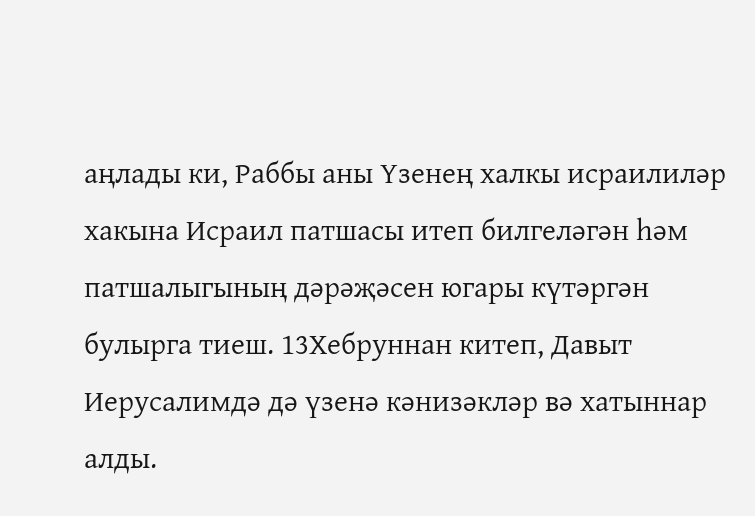аңлады ки, Раббы аны Үзенең халкы исраилиләр хакына Исраил патшасы итеп билгеләгән һәм патшалыгының дәрәҗәсен югары күтәргән булырга тиеш. 13Хебруннан китеп, Давыт Иерусалимдә дә үзенә кәнизәкләр вә хатыннар алды.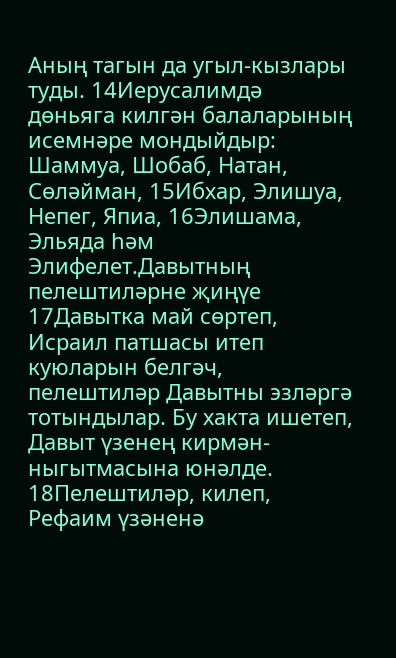Аның тагын да угыл-кызлары туды. 14Иерусалимдә дөньяга килгән балаларының исемнәре мондыйдыр: Шаммуа, Шобаб, Натан, Сөләйман, 15Ибхар, Элишуа, Непег, Япиа, 16Элишама, Эльяда һәм Элифелет.Давытның пелештиләрне җиңүе
17Давытка май сөртеп, Исраил патшасы итеп куюларын белгәч, пелештиләр Давытны эзләргә тотындылар. Бу хакта ишетеп, Давыт үзенең кирмән-ныгытмасына юнәлде. 18Пелештиләр, килеп, Рефаим үзәненә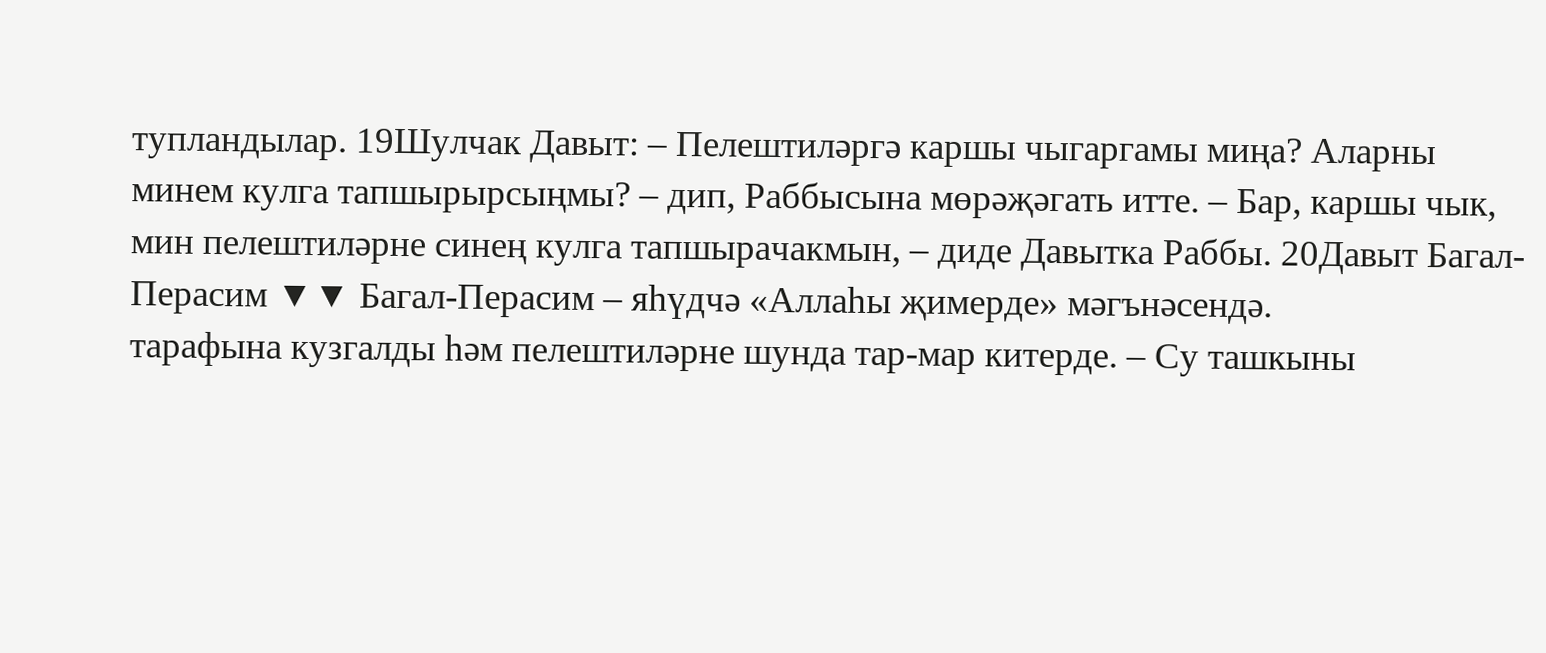тупландылар. 19Шулчак Давыт: – Пелештиләргә каршы чыгаргамы миңа? Аларны минем кулга тапшырырсыңмы? – дип, Раббысына мөрәҗәгать итте. – Бар, каршы чык, мин пелештиләрне синең кулга тапшырачакмын, – диде Давытка Раббы. 20Давыт Багал-Перасим ▼▼ Багал-Перасим – яһүдчә «Аллаһы җимерде» мәгънәсендә.
тарафына кузгалды һәм пелештиләрне шунда тар-мар китерде. – Су ташкыны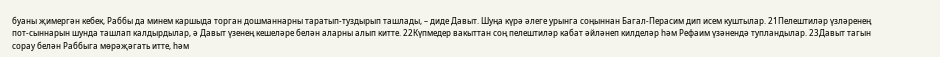буаны җимергән кебек, Раббы да минем каршыда торган дошманнарны таратып-туздырып ташлады, – диде Давыт. Шуңа күрә әлеге урынга соңыннан Багал-Перасим дип исем куштылар. 21Пелештиләр үзләренең пот-сыннарын шунда ташлап калдырдылар, ә Давыт үзенең кешеләре белән аларны алып китте. 22Күпмедер вакыттан соң пелештиләр кабат әйләнеп килделәр һәм Рефаим үзәнендә тупландылар. 23Давыт тагын сорау белән Раббыга мөрәҗәгать итте, һәм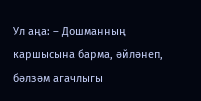Ул аңа: – Дошманның каршысына барма, әйләнеп, бәлзәм агачлыгы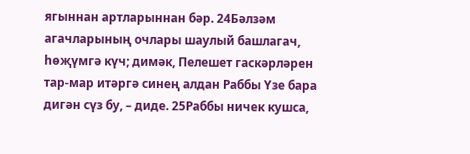ягыннан артларыннан бәр. 24Бәлзәм агачларының очлары шаулый башлагач, һөҗүмгә күч; димәк, Пелешет гаскәрләрен тар-мар итәргә синең алдан Раббы Үзе бара дигән сүз бу, – диде. 25Раббы ничек кушса,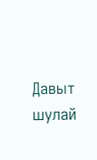Давыт шулай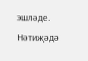эшләде. Нәтиҗәдә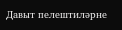Давыт пелештиләрне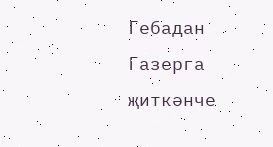Гебадан Газерга җиткәнче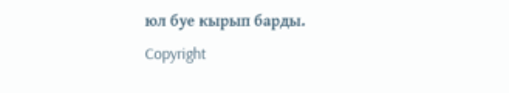юл буе кырып барды.
Copyright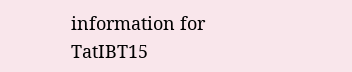information for
TatIBT15